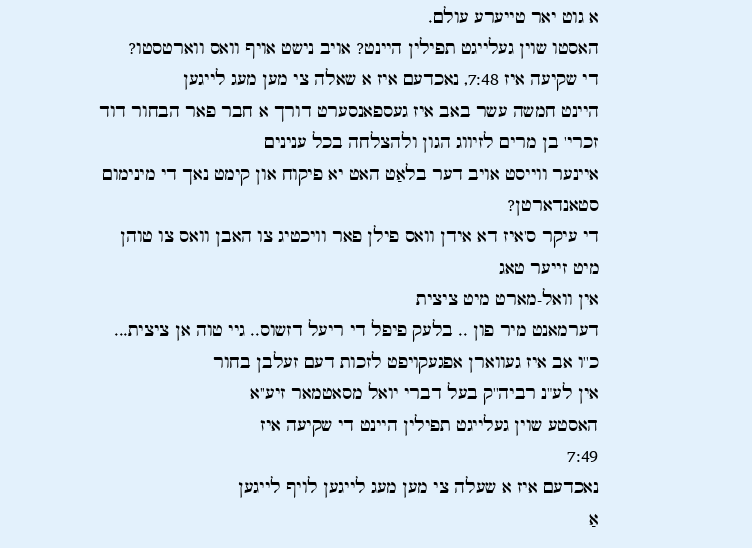א גוט יאר טייערע עולם.
האסטו שוין געלייגט תפילין היינט? אויב נישט אויף וואס ווארטסטו?
די שקיעה איז 7:48, נאכדעם איז א שאלה צי מען מעג לייגען
היינט חמשה עשר באב איז געספאנסערט דורך א חבר פאר הבחור דוד זכרי' בן מרים לזיווג הגון ולהצלחה בכל ענינים
איינער ווייסט אויב דער בלאַט האט יא פיקוח און קימט נאך די מינימום סטאנדארטן?
די עיקר ס'איז דא אידן וואס פילן פאר וויכטיג צו האבן וואס צו טוהן מיט זייער טאג
אין וואל-מארט מיט ציצית
דערמאנט מיר פון .. בלעק פיפל די ריעל דזשוס.. גיי טוה אן ציצית...
כ''ו אב איז געווארן אפגעקויפט לזכות דעם זעלבן בחור
אין לע"נ רביה''ק בעל דברי יואל מסאטמאר זיע''א
האסטע שוין געלייגט תפילין היינט די שקיעה איז
7:49
נאכדעם איז א שעלה צי מען מעג לייגען לויף לייגען
אַ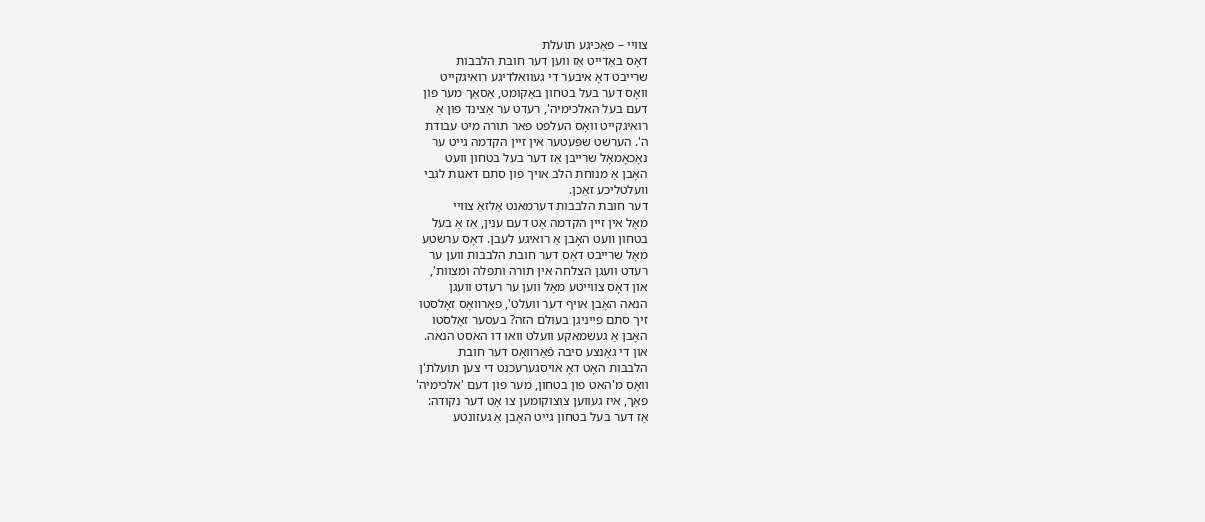צוויי – פאַכיגע תועלת
דאָס באַדייט אַז ווען דער חובת הלבבות
שרייבט דאָ איבער די געוואלדיגע רואיגקייט
וואָס דער בעל בטחון באַקומט, אַסאַך מער פון
דעם בעל האלכימיה', רעדט ער אַצינד פון אַ
רואיגקייט וואָס העלפט פאר תורה מיט עבודת
ה'. הערשט שפּעטער אין זיין הקדמה גייט ער
נאָכאָמאָל שרייבן אַז דער בעל בטחון וועט
האָבן אַ מנוחת הלב אויך פון סתם דאגות לגבי
װעלטליכע זאַכן.
דער חובת הלבבות דערמאנט אַלזאַ צוויי
מאָל אין זיין הקדמה אָט דעם ענין, אַז אַ בעל
בטחון װעט האָבן אַ רואיגע לעבן. דאָס ערשטע
מאָל שרייבט דאָס דער חובת הלבבות ווען ער
רעדט וועגן הצלחה אין תורה ותפלה ומצוות',
און דאָס צווייטע מאָל ווען ער רעדט וועגן
הנאה האָבן אויף דער וועלט', פאַרװאָס זאָלסטו
זיך סתם פייניגן בעולם הזה? בעסער זאָלסטו
האָבן אַ געשמאקע וועלט וואו דו האסט הנאה.
און די גאַנצע סיבה פֿאַרװאָס דער חובת
הלבבות האָט דאָ אויסגערעכנט די צען תועלת'ן
וואָס מ'האט פון בטחון, מער פון דעם 'אלכימיה'
פאַך, איז געווען צוצוקומען צו אָט דער נקודה:
אַז דער בעל בטחון גײט האָבן אַ געזונטע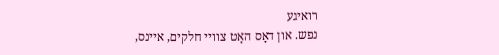רואיגע
נפש. און דאָס האָט צוויי חלקים, איינס,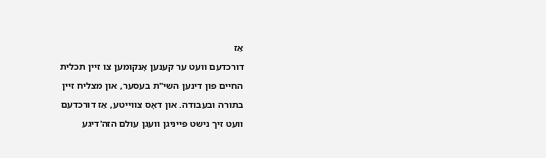אַז
דורכדעם װעט ער קענען אָנקומען צו זיין תכלית
החיים פון דינען השי"ת בעסער, און מצליח זיין
בתורה ובעבודה. און דאָס צװײטע, אַז דורכדעם
וועט זיך נישט פּייניגן וועגן עולם הזה'דיגע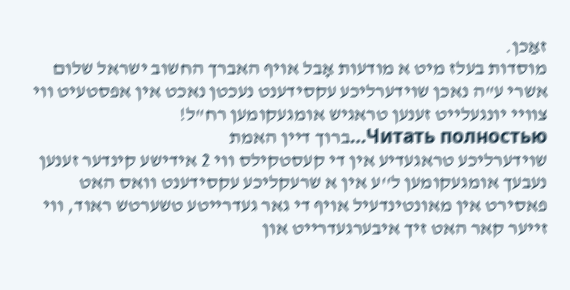זאַכן.
מוסדות בעלז מיט א מודעות אָבל אויף האברך החשוב ישראל שלום אשרי ע"ה נאכן שוידערליכע עקסידענט נעכטן נאכט אין אפסטעיט ווי צוויי יונגעלייט זענען טראגיש אומגעקומען רח"ל!
Читать полностью…ברוך דיין האמת
שוידערליכע טראגעדיע אין די קעסטקילס ווי 2 אידישע קינדער זענען נעבעך אומגעקומען ל''ע אין א שרעקליכע עקסידענט וואס האט פאסירט אין מאונטינדעיל אויף די גאר געדרייטע טשערטש ראוד, ווי זייער קאר האט זיך איבערגעדרייט און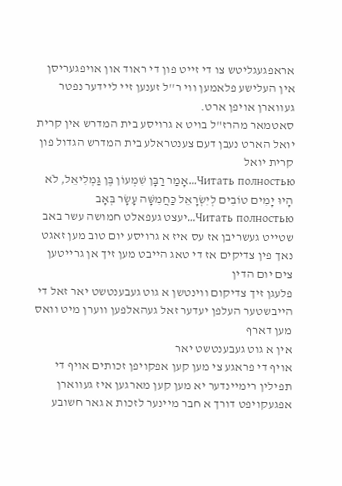אראפגעגליטש צו די זייט פון די ראוד און אויפגעריסן אין העלישע פלאמען ווי ר''ל זענען זיי ליידער נפטר געווארן אויפן ארט.
סאטמאר מהרז"ל בויט א גרויסע בית המדרש אין קרית יואל הארט נעבן דעם צענטראלע בית המדרש הגדול פון קרית יואל
Читать полностью…אָמַר רַבָּן שִׁמְעוֹן בֶּן גַּמְלִיאֵל, לֹא הָיוּ יָמִים טוֹבִים לְיִשְׂרָאֵל כַּחֲמִשָּׁה עָשָׂר בְּאָב
Читать полностью…יעצט געפאלט חמושה עשר באב
שטייט געשריבן אז עס איז א גרויסע יום טוב מען זאגט נאך פין צדיקים אז די טאג הייבט מען זיך אן גרייטען צים יום הדין
פלעגן זיך צדיקום ווינטשן א גוט געבענטשט יאר זאל די הייבשטער העלפן יעדער זאל געהאלפען ווערן מיט וואס מען דארף
אין א גוט געבענטשט יאר
אויף די פראגע צי מען קען אפקויפן זכותים אויף די תפילין רימיינדער יא מען קען מארגען איז געווארן אפגעקויפט דורך א חבר מיינער לזכות א גאר חשובע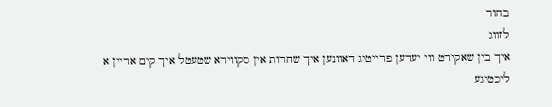בחור
לזווג
איך בין שאקירט ווי יעדען פרייטיג דאוונען איך שחרות אין סקווירא שטעטל איך קים אריין א ליכטיגע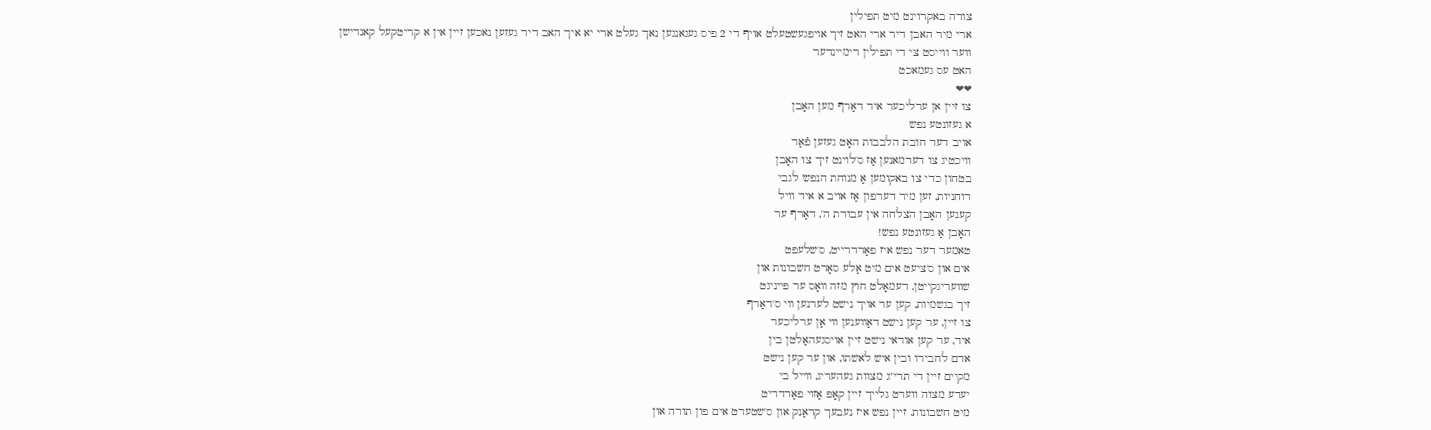צורה באקרוינט מיט תפילין
ארי מיר האבן דיר ארי האט זיך אויפגעשטעלט אויף די 2 פיס געגאנגען נאך געלט ארי יא איך האב דיר געזען נאכען זיין אין א קריטקעל קאנדישן
ווער ווייסט צי די תפילין רימיינדער
האט עס געמאכט
❤❤
צו זיין אן ערליכער איד דאַרף מען האָבן
א געזונטע נפש
אויב דער חובת הלבבות האָט געזען פֿאַר
וויכטיג צו דערמאנען אַז ס'לוינט זיך צו האָבן
בטחון כדי צו באקומען אַ מנוחת הנפש' לגבי
רוחניות, זען מיר דערפון אַז אויב א איד וויל
קענען האָבן הצלחה אין עבודת ה', דאַרף ער
האָבן אַ געזונטע נפש!
טאמער דער נפש איז פאַרדרייט, ס'שלעפט
אים און ס'ציעט אים מיט אַלע סאָרט חשבונות און
שוועריגקייטן, דעמאָלט חוץ מזה װאָס ער פּײניגט
זיך בגשמיות, קען ער אויך נישט לערנען װי ס'דאַרף
צו זיין, ער קען נישט דאַװענען װי אַן ערליכער
איד, ער קען אודאי נישט זיין אויסגעהאַלטן בין
אדם לחבירו ובין איש לאשתו, און ער קען נישט
מקיים זיין די תרי"ג מצוות געהעריג, װײל בי
יעדע מצוה ווערט גלייך זיין קאָפּ אַזױ פאַרדריט
מיט חשבונות. זיין נפש איז נעבעך קראַנק און ס'שטערט אים פון תורה און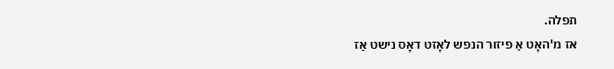תפלה.
אז מ'האָט אַ פיזור הנפש לאָזט דאָס נישט אַז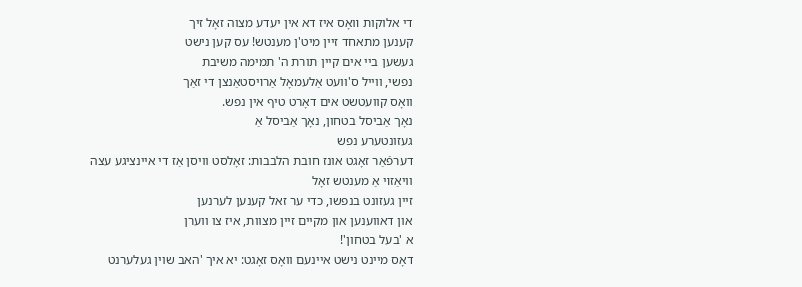די אלוקות װאָס איז דא אין יעדע מצוה זאָל זיך
קענען מתאחד זיין מיט'ן מענטש! עס קען נישט
געשען ביי אים קיין תורת ה' תמימה משיבת
נפשי, ווייל ס'וועט אַלעמאָל אַרױסטאַנצן די זאַך
וואָס קוועטשט אים דאָרט טיף אין נפש.
נאָך אַביסל בטחון, נאָך אַביסל אַ
געזונטערע נפש
דערפֿאַר זאָגט אונז חובת הלבבות: זאָלסט וויסן אַז די איינציגע עצה וויאַזױ אַ מענטש זאָל
זיין געזונט בנפשו, כדי ער זאל קענען לערנען
און דאווענען און מקיים זיין מצוות, איז צו ווערן
א 'בעל בטחון'!
דאָס מיינט נישט איינעם וואָס זאָגט: יא איך 'האב שוין געלערנט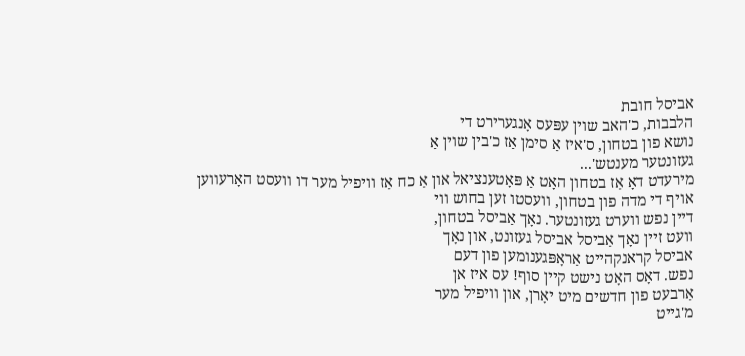אביסל חובת
הלבבות, כ'האב שוין עפּעס אָנגערירט די
נושא פון בטחון, ס'איז אַ סימן אַז כ'בין שוין אַ
געזונטער מענטש'...
מירעדט דאָ אַז בטחון האָט אַ פּאָטענציאל און אַ כח אַז וויפיל מער דו װעסט האָרעװען
אויף די מדה פון בטחון, וועסטו זען בחוש ווי
דיין נפש ווערט געזונטער. נאָך אַביסל בטחון,
וועט זיין נאָך אַביסל אביסל געזונט, און נאָך
אביסל קראנקהייט אַראָפּגענומען פון דעם
נפש. דאָס האָט נישט קיין סוף! עס איז אן
אַרבעט פון חדשים מיט יאָרן, און וויפיל מער
מ'גייט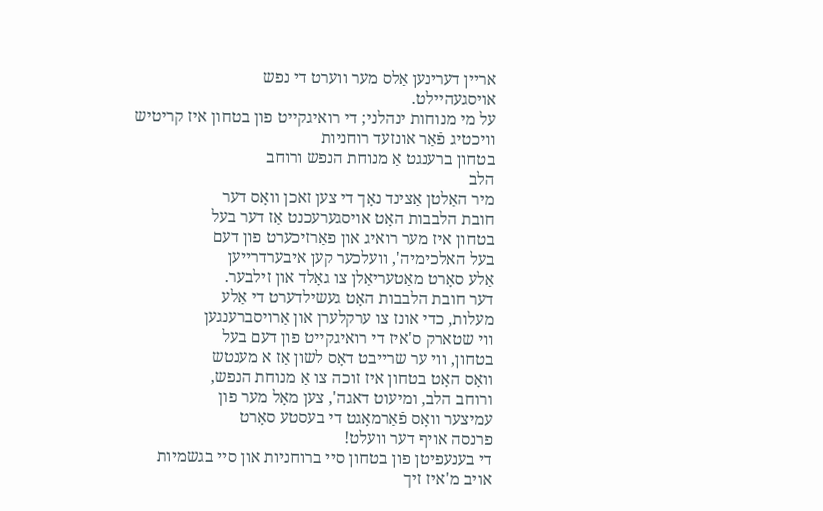אריין דערינען אַלס מער ווערט די נפש
אויסגעהיילט.
על מי מנוחות ינהלני; די רואיגקייט פון בטחון איז קריטיש וויכטיג פֿאַר אונזעד רוחניות
בטחון ברענגט אַ מנוחת הנפש ורוחב
הלב
מיר האַלטן אַצינד נאָך די צען זאכן וואָס דער
חובת הלבבות האָט אויסגערעכנט אַז דער בעל
בטחון איז מער רואיג און פאַרזיכערט פון דעם
בעל האלכימיה', וועלכער קען איבערדרייען
אַלע סאָרט מאַטעריאַלן צו גאָלד און זילבער.
דער חובת הלבבות האָט געשילדערט די אַלע
מעלות, כדי אונז צו ערקלערן און אַרויסברענגען
ווי שטארק ס'איז די רואיגקייט פון דעם בעל
בטחון, ווי ער שרייבט דאָס לשון אַז א מענטש
וואָס האָט בטחון איז זוכה צו אַ מנוחת הנפש,
ורוחב הלב, ומיעוט דאגה', צען מאָל מער פון
עמיצער וואָס פֿאַרמאָגט די בעסטע סאָרט
פרנסה אויף דער וועלט!
די בענעפיטן פון בטחון סיי ברוחניות און סיי בגשמיות
אויב מ'איז זיך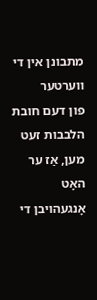מתבונן אין די ווערטער
פון דעם חובת הלבבות זעט מען, אַז ער האָט
אָנגעהויבן די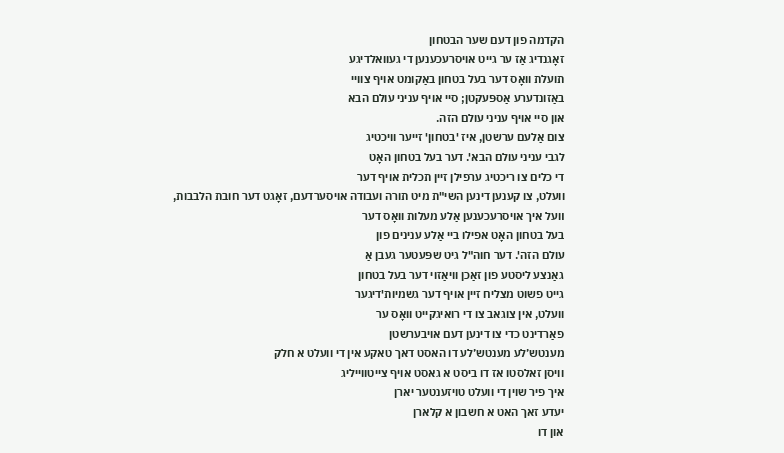הקדמה פון דעם שער הבטחון
זאָגנדיג אַז ער גייט אויסרעכענען די געוואלדיגע
תועלת וואָס דער בעל בטחון באַקומט אויף צוויי
באַזונדערע אַספּעקטן; סיי אויף עניני עולם הבא
און סיי אויף עניני עולם הזה.
צום אַלעם ערשטן, איז 'בטחון' זייער וויכטיג
לגבי עניני עולם הבא'. דער בעל בטחון האָט
די כלים צו ריכטיג ערפילן זיין תכלית אויף דער
וועלט, צו קענען דינען השי"ת מיט תורה ועבודה אויסערדעם, זאָגט דער חובת הלבבות,
װעל איך אױסרעכענען אַלע מעלות וואָס דער
בעל בטחון האָט אפילו ביי אַלע ענינים פון
עולם הזה'. דער חוה"ל גיט שפּעטער געבן אַ
גאַנצע ליסטע פון זאַכן וויאַזוי דער בעל בטחון
גייט פשוט מצליח זיין אויף דער גשמיות'דיגער
וועלט, אין צוגאב צו די רואיגקייט וואָס ער
פאַרדינט כדי צו דינען דעם אויבערשטן
מענטש’לע מענטש’לע דו האסט דאך טאקע אין די וועלט א חלק
וויסן זאלסטו אז דו ביסט א גאסט אויף צייטווייליג
איך פיר שוין די וועלט טויזענטער יארן
יעדע זאך האט א חשבון א קלארן
און דו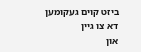ביזט קוים געקומען דא צו גיין
און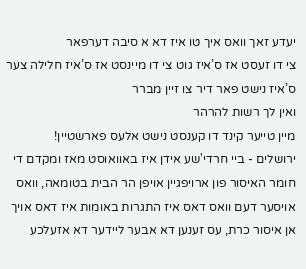יעדע זאך וואס איך טו איז דא א סיבה דערפאר
צי דו זעסט אז ס’איז גוט צי דו מיינסט אז ס’איז חלילה צער
ס’איז נישט פאר דיר צו זיין מברר
ואין לך רשות להרהר
מיין טייער קינד דו קענסט נישט אלעס פארשטיין!
ירושלים - ביי חרדי'שע אידן איז באוואוסט מאז ומקדם די חומר האיסור פון ארויפגיין אויפן הר הבית בטומאה, וואס אויסער דעם וואס דאס איז התגרות באומות איז דאס אויך אן איסור כרת, עס זענען דא אבער ליידער דא אזעלכע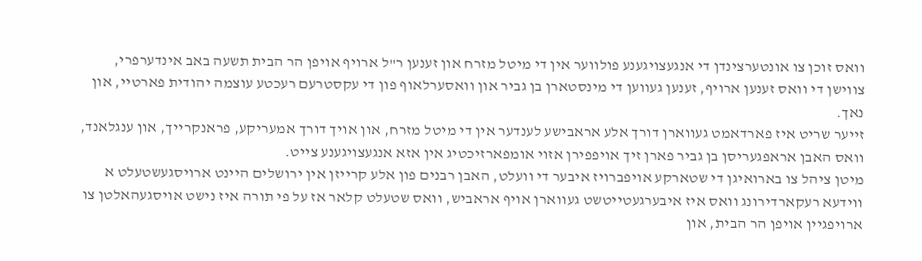וואס זוכן צו אונטערצינדן די אנגעצויגענע פולווער אין די מיטל מזרח און זענען ר"ל ארויף אויפן הר הבית תשעה באב אינדערפרי,
צווישן די וואס זענען ארויף, זענען געווען די מינסטארן בן גביר און וואסערלאוף פון די עקסטרעם רעכטע עוצמה יהודית פארטיי, און נאך.
זייער שריט איז פארדאמט געווארן דורך אלע אראבישע לענדער אין די מיטל מזרח, און אויך דורך אמעריקע, פראנקרייך, און ענגלאנד, וואס האבן אראפגעריסן בן גביר פארן זיך אויפפירן אזוי אומפארזיכטיג אין אזא אנגעצויגענע צייט.
מיטן ציהל צו בארואיגן די שטארקע אויפברויז איבער די וועלט, האבן רבנים פון אלע קרייזן אין ירושלים היינט ארויסגעשטעלט א ווידעא רעקארדירונג וואס איז איבערגעטייטשט געווארן אויף אראביש, וואס שטעלט קלאר אז על פי תורה איז נישט אויסגעהאלטן צו ארויפגיין אויפן הר הבית, און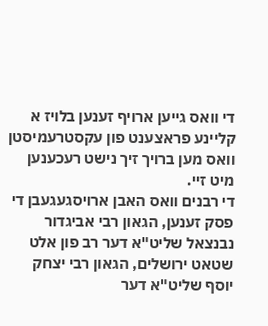די וואס גייען ארויף זענען בלויז א קליינע פראצענט פון עקסטרעמיסטן וואס מען ברויך זיך נישט רעכענען מיט זיי.
די רבנים וואס האבן ארויסגעגעבן די פסק זענען, הגאון רבי אביגדור נבנצאל שליט"א דער רב פון אלט שטאט ירושלים, הגאון רבי יצחק יוסף שליט"א דער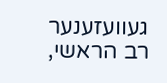געוועזענער רב הראשי,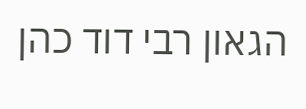הגאון רבי דוד כהן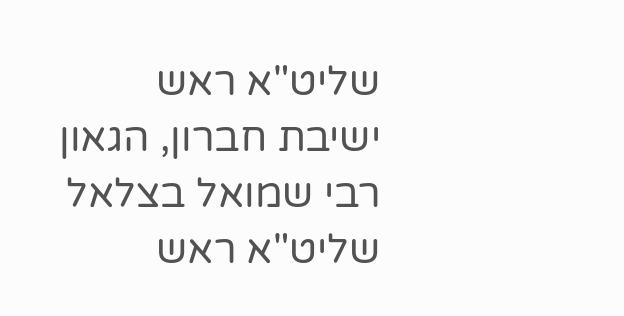שליט"א ראש ישיבת חברון, הגאון רבי שמואל בצלאל שליט"א ראש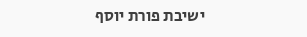ישיבת פורת יוסף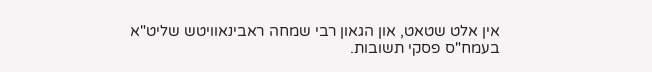אין אלט שטאט, און הגאון רבי שמחה ראבינאוויטש שליט"א בעמח"ס פסקי תשובות.